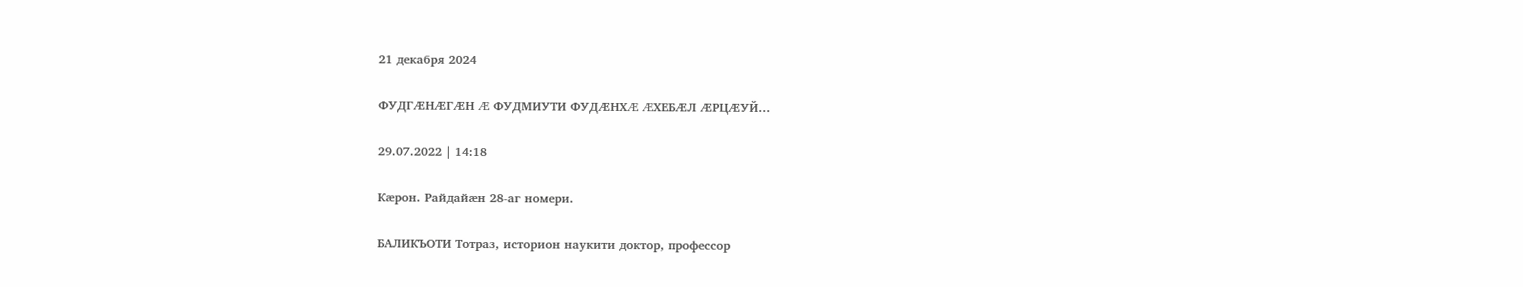21 декабря 2024

ФУДГÆНÆГÆН Æ ФУДМИУТИ ФУДÆНХÆ ÆХЕБÆЛ ÆРЦÆУЙ…

29.07.2022 | 14:18

Кæрон. Райдайæн 28-аг номери.

БАЛИКЪОТИ Тотраз, историон наукити доктор, профессор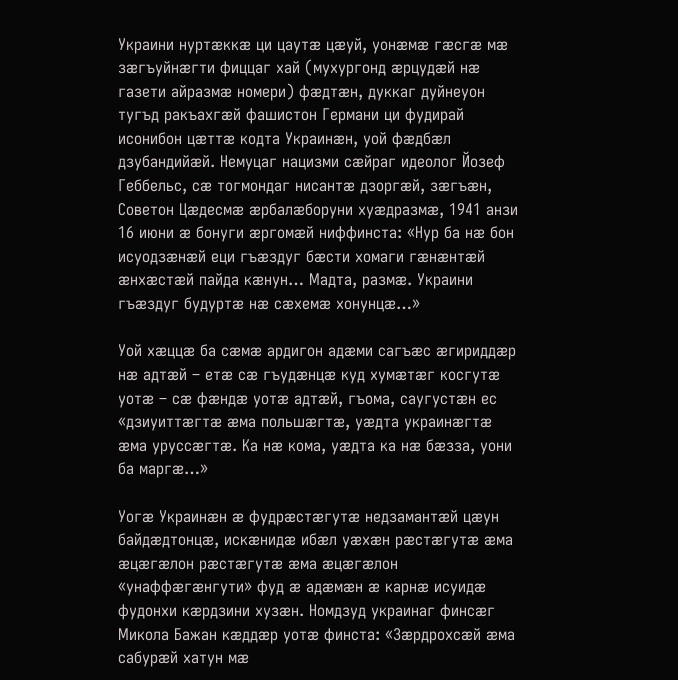Украини нуртæккæ ци цаутæ цæуй, уонæмæ гæсгæ мæ зæгъуйнæгти фиццаг хай (мухургонд æрцудæй нæ газети айразмæ номери) фæдтæн, дуккаг дуйнеуон тугъд ракъахгæй фашистон Германи ци фудирай исонибон цæттæ кодта Украинæн, уой фæдбæл дзубандийæй. Немуцаг нацизми сæйраг идеолог Йозеф Геббельс, сæ тогмондаг нисантæ дзоргæй, зæгъæн, Советон Цæдесмæ æрбалæборуни хуæдразмæ, 1941 анзи 16 июни æ бонуги æргомæй ниффинста: «Нур ба нæ бон исуодзæнæй еци гъæздуг бæсти хомаги гæнæнтæй æнхæстæй пайда кæнун… Мадта, размæ. Украини гъæздуг будуртæ нæ сæхемæ хонунцæ…»

Уой хæццæ ба сæмæ ардигон адæми сагъæс æгириддæр нæ адтæй – етæ сæ гъудæнцæ куд хумæтæг косгутæ уотæ – сæ фæндæ уотæ адтæй, гъома, саугустæн ес «дзиуиттæгтæ æма польшæгтæ, уæдта украинæгтæ æма уруссæгтæ. Ка нæ кома, уæдта ка нæ бæзза, уони ба маргæ…»

Уогæ Украинæн æ фудрæстæгутæ недзамантæй цæун байдæдтонцæ, искæнидæ ибæл уæхæн рæстæгутæ æма æцæгæлон рæстæгутæ æма æцæгæлон «унаффæгæнгути» фуд æ адæмæн æ карнæ исуидæ фудонхи кæрдзини хузæн. Номдзуд украинаг финсæг Микола Бажан кæддæр уотæ финста: «Зæрдрохсæй æма сабурæй хатун мæ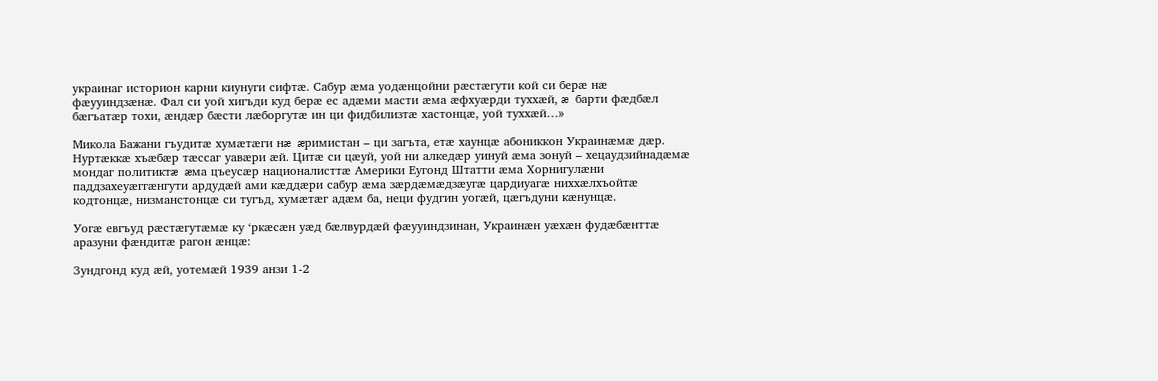украинаг историон карни киунуги сифтæ. Сабур æма уодæнцойни рæстæгути кой си берæ нæ фæууиндзæнæ. Фал си уой хигъди куд берæ ес адæми масти æма æфхуæрди туххæй, æ барти фæдбæл бæгъатæр тохи, æндæр бæсти лæборгутæ ин ци фидбилизтæ хастонцæ, уой туххæй…»

Микола Бажани гъудитæ хумæтæги нæ æримистан – ци загъта, етæ хаунцæ абониккон Украинæмæ дæр. Нуртæккæ хъæбæр тæссаг уавæри æй. Цитæ си цæуй, уой ни алкедæр уинуй æма зонуй – хецаудзийнадæмæ мондаг политиктæ æма цъеусæр националисттæ Америки Еугонд Штатти æма Хорнигулæни паддзахеуæггæнгути ардудæй ами кæддæри сабур æма зæрдæмæдзæугæ цардиуагæ ниххæлхъойтæ кодтонцæ, низманстонцæ си тугъд, хумæтæг адæм ба, неци фудгин уогæй, цæгъдуни кæнунцæ.

Уогæ евгъуд рæстæгутæмæ ку ‘ркæсæн уæд бæлвурдæй фæууиндзинан, Украинæн уæхæн фудæбæнттæ аразуни фæндитæ рагон æнцæ:

Зундгонд куд æй, уотемæй 1939 анзи 1-2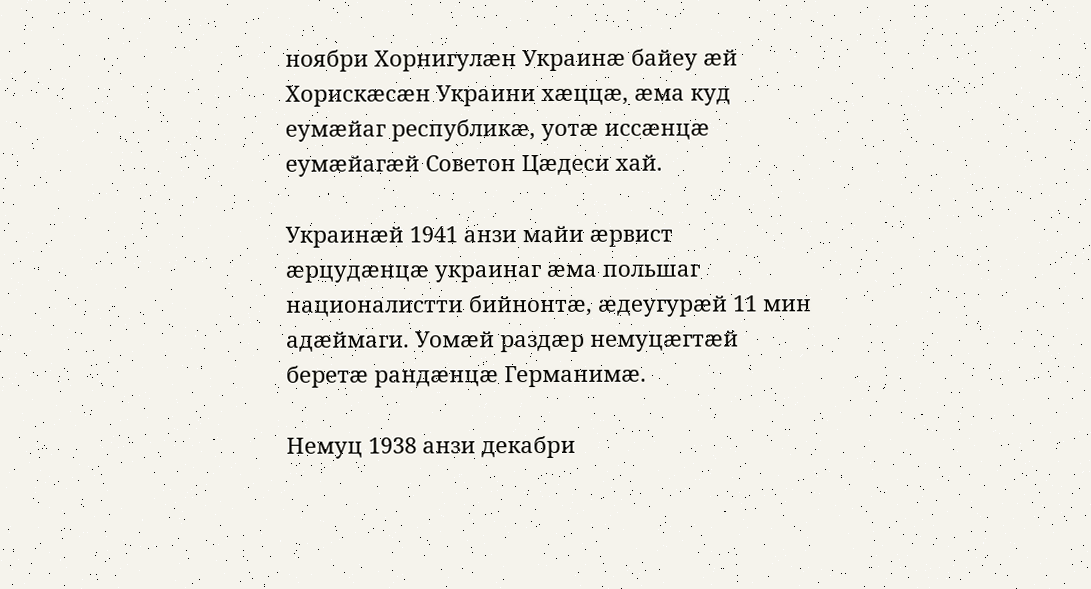ноябри Хорнигулæн Украинæ байеу æй Хорискæсæн Украини хæццæ, æма куд еумæйаг республикæ, уотæ иссæнцæ еумæйагæй Советон Цæдеси хай.

Украинæй 1941 анзи майи æрвист æрцудæнцæ украинаг æма польшаг националистти бийнонтæ, æдеугурæй 11 мин адæймаги. Уомæй раздæр немуцæгтæй беретæ рандæнцæ Германимæ.

Немуц 1938 анзи декабри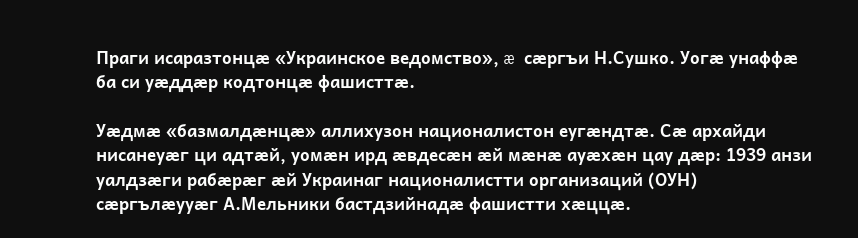Праги исаразтонцæ «Украинское ведомство», æ сæргъи Н.Сушко. Уогæ унаффæ ба си уæддæр кодтонцæ фашисттæ.

Уæдмæ «базмалдæнцæ» аллихузон националистон еугæндтæ. Сæ архайди нисанеуæг ци адтæй, уомæн ирд æвдесæн æй мæнæ ауæхæн цау дæр: 1939 анзи уалдзæги рабæрæг æй Украинаг националистти организаций (ОУН) сæргълæууæг А.Мельники бастдзийнадæ фашистти хæццæ.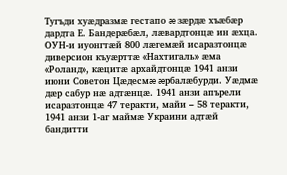Тугъди хуæдразмæ гестапо æ зæрдæ хъæбæр дардта Е. Бандерæбæл, лæвардтонцæ ин æхца.  ОУН-и иуонгтæй 800 лæгемæй исаразтонцæ диверсион къуæрттæ «Нахтигаль» æма «Роланд», кæцитæ архайдтонцæ 1941 анзи июни Советон Цæдесмæ æрбалæбурди. Уæдмæ дæр сабур нæ адтæнцæ. 1941 анзи апърели исаразтонцæ 47 теракти, майи – 58 теракти, 1941 анзи 1-аг маймæ Украини адтæй бандитти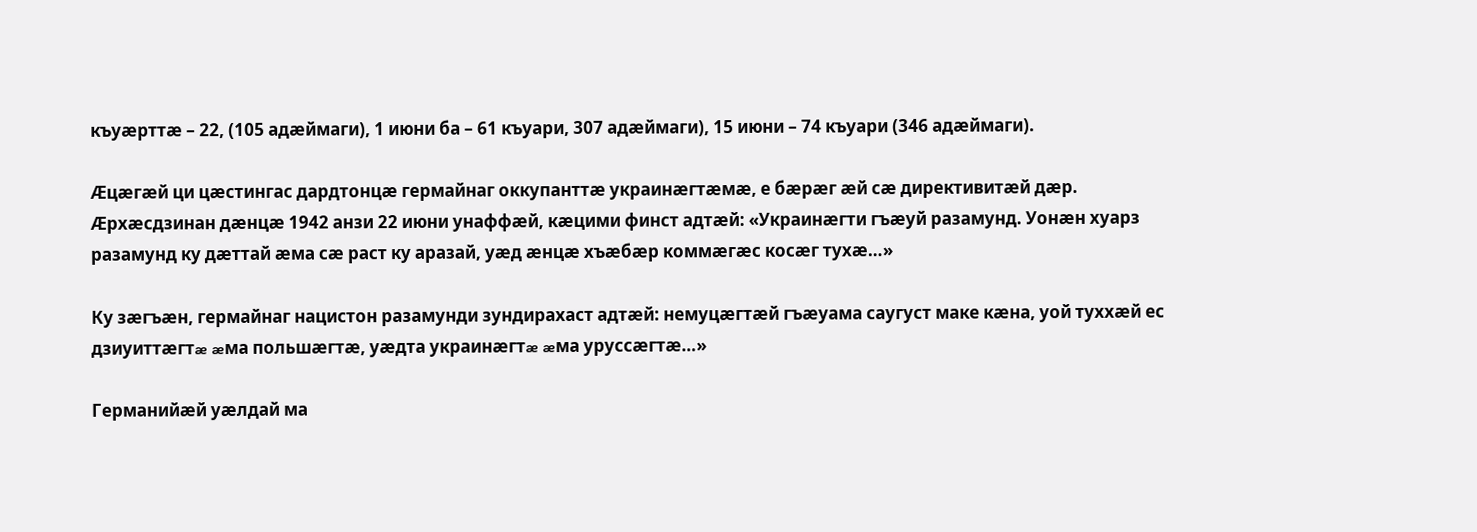къуæрттæ – 22, (105 адæймаги), 1 июни ба – 61 къуари, 307 адæймаги), 15 июни – 74 къуари (346 адæймаги).

Æцæгæй ци цæстингас дардтонцæ гермайнаг оккупанттæ украинæгтæмæ, е бæрæг æй сæ директивитæй дæр. Æрхæсдзинан дæнцæ 1942 анзи 22 июни унаффæй, кæцими финст адтæй: «Украинæгти гъæуй разамунд. Уонæн хуарз разамунд ку дæттай æма сæ раст ку аразай, уæд æнцæ хъæбæр коммæгæс косæг тухæ…»

Ку зæгъæн, гермайнаг нацистон разамунди зундирахаст адтæй: немуцæгтæй гъæуама саугуст маке кæна, уой туххæй ес дзиуиттæгтæ æма польшæгтæ, уæдта украинæгтæ æма уруссæгтæ…»

Германийæй уæлдай ма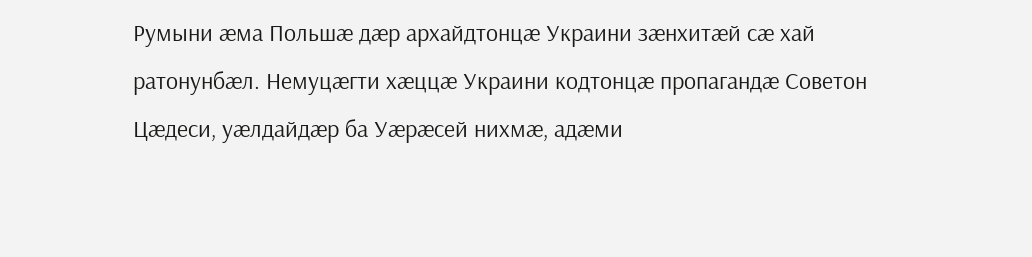Румыни æма Польшæ дæр архайдтонцæ Украини зæнхитæй сæ хай ратонунбæл. Немуцæгти хæццæ Украини кодтонцæ пропагандæ Советон Цæдеси, уæлдайдæр ба Уæрæсей нихмæ, адæми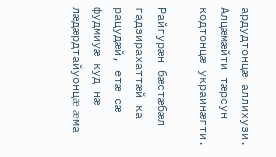ардудтонцæ аллихузи. Алцæмæйти тæрсун кодтонцæ украинæгти.

Райгурæн бæстæбæл гадзирахаттæй ка рацудæй, етæ сæ фудмиуæ куд нæ лæдæрдтайуонцæ æма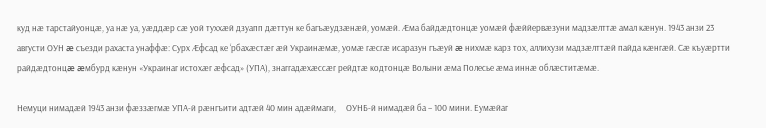куд нæ тарстайуонцæ, уа нæ уа, уæддæр сæ уой туххæй дзуапп дæттун ке багъæудзæнæй, уомæй. Æма байдæдтонцæ уомæй фæййервæзуни мадзæлттæ амал кæнун. 1943 анзи 23 августи ОУН æ съезди рахаста унаффæ: Сурх Æфсад ке ‘рбахæстæг æй Украинæмæ, уомæ гæсгæ исаразун гъæуй æ нихмæ карз тох, аллихузи мадзæлттæй пайда кæнгæй. Сæ къуæртти райдæдтонцæ æмбурд кæнун «Украинаг истохæг æфсад» (УПА), знаггадæхæссæг рейдтæ кодтонцæ Волыни æма Полесье æма иннæ облæститæмæ.

Немуци нимадæй 1943 анзи фæззæгмæ УПА-й рæнгъити адтæй 40 мин адæймаги,     ОУНБ-й нимадæй ба – 100 мини. Еумæйаг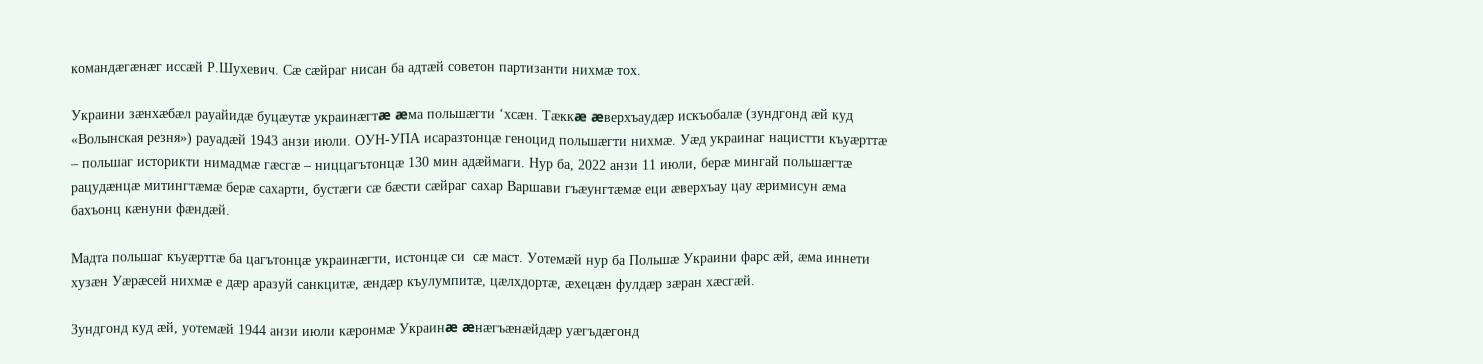командæгæнæг иссæй Р.Шухевич. Сæ сæйраг нисан ба адтæй советон партизанти нихмæ тох.

Украини зæнхæбæл рауайидæ буцæутæ украинæгтæ æма польшæгти ‘хсæн. Тæккæ æверхъаудæр искъобалæ (зундгонд æй куд «Волынская резня») рауадæй 1943 анзи июли. ОУН-УПА исаразтонцæ геноцид польшæгти нихмæ. Уæд украинаг нацистти къуæрттæ – польшаг историкти нимадмæ гæсгæ – ниццагътонцæ 130 мин адæймаги. Нур ба, 2022 анзи 11 июли, берæ мингай польшæгтæ рацудæнцæ митингтæмæ берæ сахарти, бустæги сæ бæсти сæйраг сахар Варшави гъæунгтæмæ еци æверхъау цау æримисун æма бахъонц кæнуни фæндæй.

Мадта польшаг къуæрттæ ба цагътонцæ украинæгти, истонцæ си  сæ маст. Уотемæй нур ба Польшæ Украини фарс æй, æма иннети хузæн Уæрæсей нихмæ е дæр аразуй санкцитæ, æндæр къулумпитæ, цæлхдортæ, æхецæн фулдæр зæран хæсгæй.

Зундгонд куд æй, уотемæй 1944 анзи июли кæронмæ Украинæ æнæгъæнæйдæр уæгъдæгонд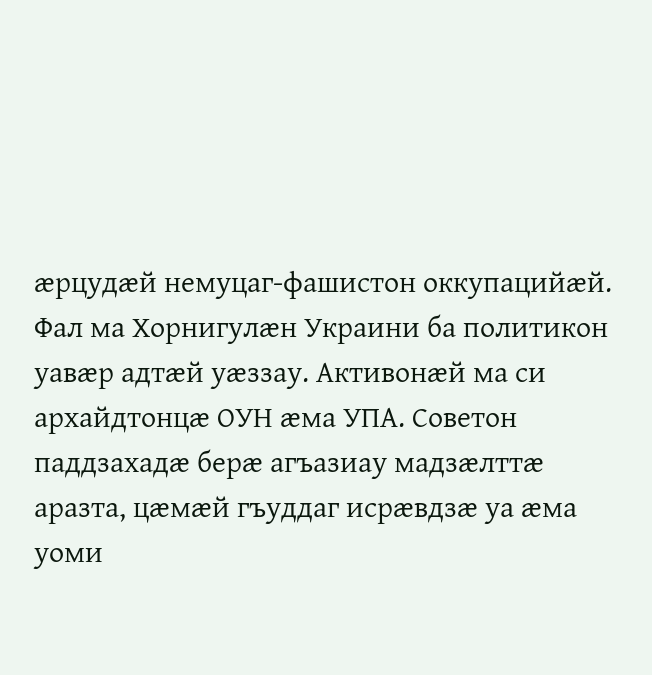æрцудæй немуцаг-фашистон оккупацийæй. Фал ма Хорнигулæн Украини ба политикон уавæр адтæй уæззау. Активонæй ма си архайдтонцæ ОУН æма УПА. Советон паддзахадæ берæ агъазиау мадзæлттæ аразта, цæмæй гъуддаг исрæвдзæ уа æма уоми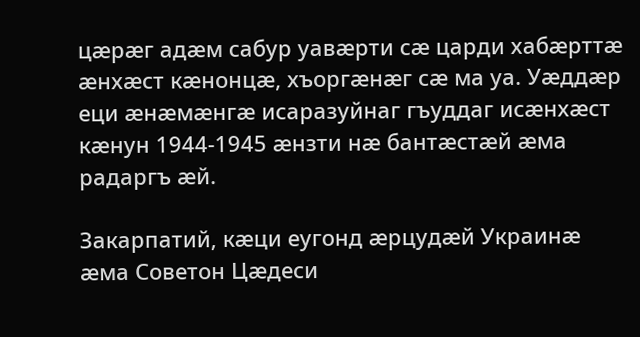цæрæг адæм сабур уавæрти сæ царди хабæрттæ æнхæст кæнонцæ, хъоргæнæг сæ ма уа. Уæддæр еци æнæмæнгæ исаразуйнаг гъуддаг исæнхæст кæнун 1944-1945 æнзти нæ бантæстæй æма радаргъ æй.

Закарпатий, кæци еугонд æрцудæй Украинæ æма Советон Цæдеси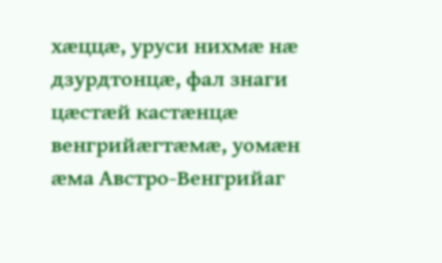хæццæ, уруси нихмæ нæ дзурдтонцæ, фал знаги цæстæй кастæнцæ венгрийæгтæмæ, уомæн æма Австро-Венгрийаг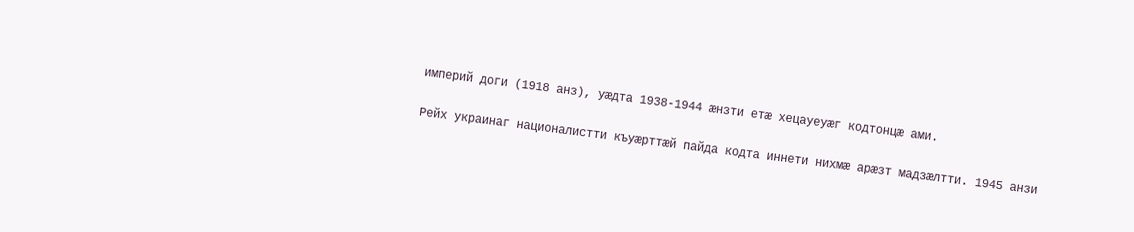империй доги (1918 анз), уæдта 1938-1944 æнзти етæ хецауеуæг кодтонцæ ами.

Рейх украинаг националистти къуæрттæй пайда кодта иннети нихмæ арæзт мадзæлтти. 1945 анзи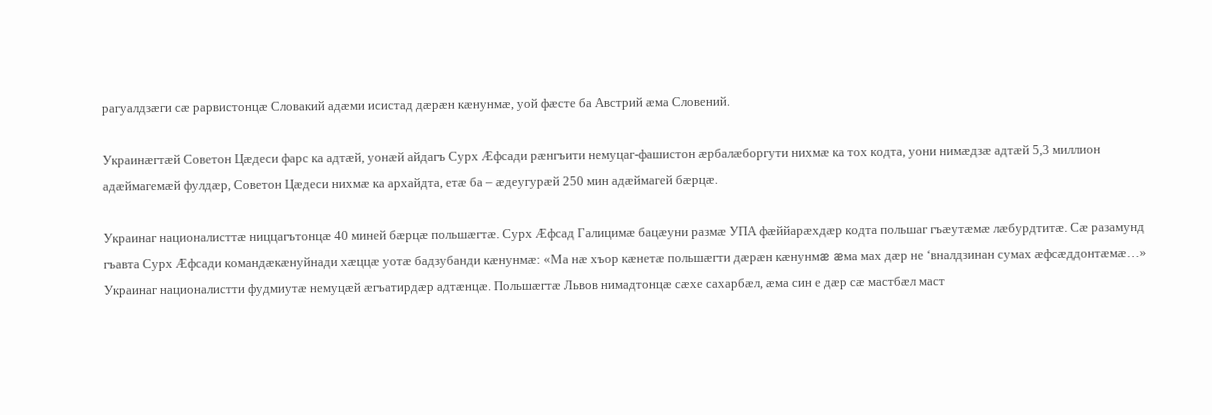рагуалдзæги сæ рарвистонцæ Словакий адæми исистад дæрæн кæнунмæ, уой фæсте ба Австрий æма Словений.

Украинæгтæй Советон Цæдеси фарс ка адтæй, уонæй айдагъ Сурх Æфсади рæнгъити немуцаг-фашистон æрбалæборгути нихмæ ка тох кодта, уони нимæдзæ адтæй 5,3 миллион адæймагемæй фулдæр, Советон Цæдеси нихмæ ка архайдта, етæ ба – æдеугурæй 250 мин адæймагей бæрцæ.

Украинаг националисттæ ниццагътонцæ 40 миней бæрцæ польшæгтæ. Сурх Æфсад Галицимæ бацæуни размæ УПА фæййарæхдæр кодта польшаг гъæутæмæ лæбурдтитæ. Сæ разамунд гъавта Сурх Æфсади командæкæнуйнади хæццæ уотæ бадзубанди кæнунмæ: «Ма нæ хъор кæнетæ польшæгти дæрæн кæнунмæ æма мах дæр не ‘вналдзинан сумах æфсæддонтæмæ…» Украинаг националистти фудмиутæ немуцæй æгъатирдæр адтæнцæ. Польшæгтæ Львов нимадтонцæ сæхе сахарбæл, æма син е дæр сæ мастбæл маст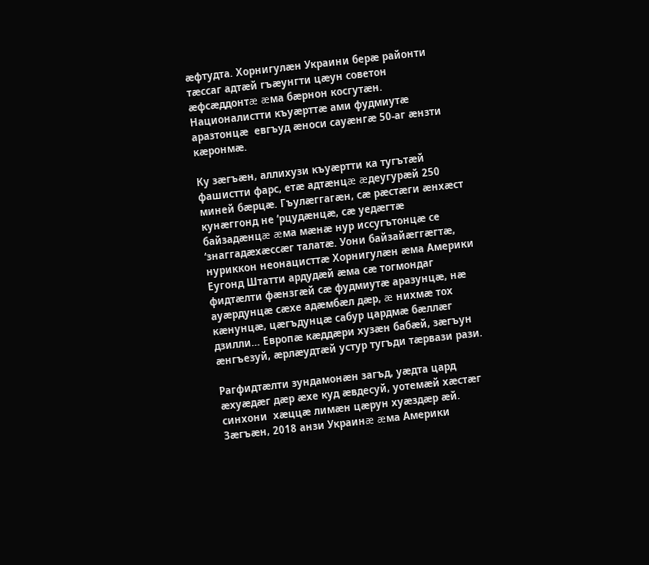æфтудта. Хорнигулæн Украини берæ районти тæссаг адтæй гъæунгти цæун советон æфсæддонтæ æма бæрнон косгутæн. Националистти къуæрттæ ами фудмиутæ аразтонцæ  евгъуд æноси сауæнгæ 50-аг æнзти кæронмæ.

Ку зæгъæн, аллихузи къуæртти ка тугътæй фашистти фарс, етæ адтæнцæ æдеугурæй 250 миней бæрцæ. Гъулæггагæн, сæ рæстæги æнхæст кунæггонд не ‘рцудæнцæ, сæ уедæгтæ байзадæнцæ æма мæнæ нур иссугътонцæ се ‘знаггадæхæссæг талатæ. Уони байзайæггæгтæ, нуриккон неонацисттæ Хорнигулæн æма Америки Еугонд Штатти ардудæй æма сæ тогмондаг фидтæлти фæнзгæй сæ фудмиутæ аразунцæ, нæ ауæрдунцæ сæхе адæмбæл дæр, æ нихмæ тох кæнунцæ, цæгъдунцæ сабур цардмæ бæллæг дзилли… Европæ кæддæри хузæн бабæй, зæгъун æнгъезуй, æрлæудтæй устур тугъди тæрвази рази.

Рагфидтæлти зундамонæн загъд, уæдта цард æхуæдæг дæр æхе куд æвдесуй, уотемæй хæстæг синхони  хæццæ лимæн цæрун хуæздæр æй. Зæгъæн, 2018 анзи Украинæ æма Америки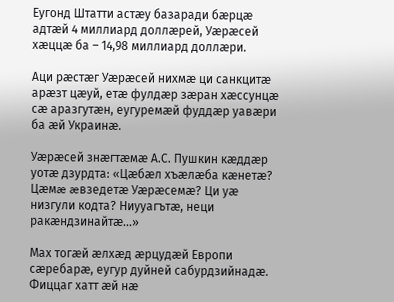Еугонд Штатти астæу базаради бæрцæ адтæй 4 миллиард доллæрей, Уæрæсей хæццæ ба – 14,98 миллиард доллæри.

Аци рæстæг Уæрæсей нихмæ ци санкцитæ арæзт цæуй, етæ фулдæр зæран хæссунцæ сæ аразгутæн, еугуремæй фуддæр уавæри ба æй Украинæ.

Уæрæсей знæгтæмæ А.С. Пушкин кæддæр уотæ дзурдта: «Цæбæл хъæлæба кæнетæ? Цæмæ æвзедетæ Уæрæсемæ? Ци уæ низгули кодта? Ниууагътæ, неци ракæндзинайтæ…»

Мах тогæй æлхæд æрцудæй Европи сæребарæ, еугур дуйней сабурдзийнадæ. Фиццаг хатт æй нæ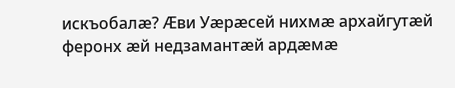искъобалæ? Æви Уæрæсей нихмæ архайгутæй феронх æй недзамантæй ардæмæ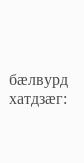бæлвурд хатдзæг: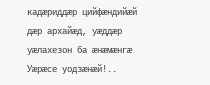кадæриддæр цийфæндийæй дæр архайæд, уæддæр уæлахезон ба æнæмæнгæ Уæрæсе уодзæнæй!..